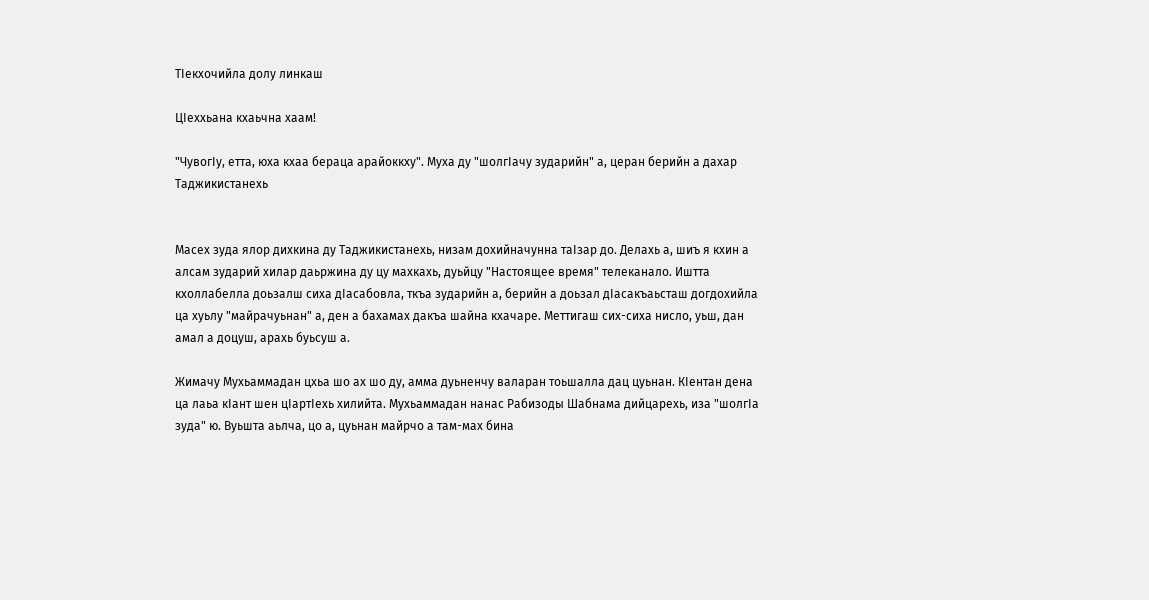ТIекхочийла долу линкаш

ЦIеххьана кхаьчна хаам!

"ЧувогIу, етта, юха кхаа бераца арайоккху". Муха ду "шолгIачу зударийн" а, церан берийн а дахар Таджикистанехь


Масех зуда ялор дихкина ду Таджикистанехь, низам дохийначунна таIзар до. Делахь а, шиъ я кхин а алсам зударий хилар даьржина ду цу махкахь, дуьйцу "Настоящее время" телеканало. Иштта кхоллабелла доьзалш сиха дIасабовла, ткъа зударийн а, берийн а доьзал дIасакъаьсташ догдохийла ца хуьлу "майрачуьнан" а, ден а бахамах дакъа шайна кхачаре. Меттигаш сих-сиха нисло, уьш, дан амал а доцуш, арахь буьсуш а.

Жимачу Мухьаммадан цхьа шо ах шо ду, амма дуьненчу валаран тоьшалла дац цуьнан. КIентан дена ца лаьа кIант шен цIартIехь хилийта. Мухьаммадан нанас Рабизоды Шабнама дийцарехь, иза "шолгIа зуда" ю. Вуьшта аьлча, цо а, цуьнан майрчо а там-мах бина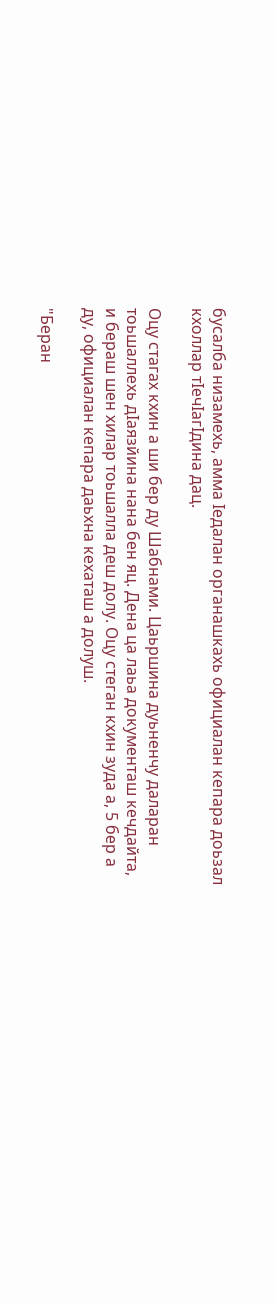бусалба низамехь, амма Iедалан органашкахь официалан кепара доьзал кхоллар тIечIагIдина дац.

Оцу стагах кхин а ши бер ду Шабнами. Цаьршина дуьненчу даларан тоьшаллехь дIаязйина нана бен яц. Дена ца лаьа документаш кечдайта, и бераш шен хилар тоьшалла деш долу. Оцу стеган кхин зуда а, 5 бер а ду, официалан кепара даьхна кехаташ а долуш.

"Беран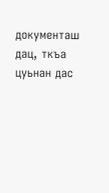документаш дац, ткъа цуьнан дас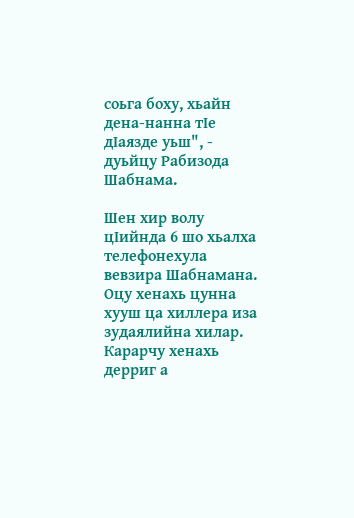соьга боху, хьайн дена-нанна тIе дIаязде уьш", - дуьйцу Рабизода Шабнама.

Шен хир волу цIийнда 6 шо хьалха телефонехула вевзира Шабнамана. Оцу хенахь цунна хууш ца хиллера иза зудаялийна хилар. Карарчу хенахь дерриг а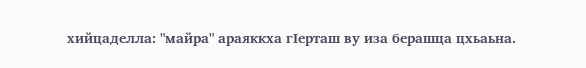хийцаделла: "майра" араяккха гIерташ ву иза берашца цхьаьна.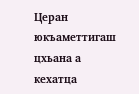Церан юкъаметтигаш цхьана а кехатца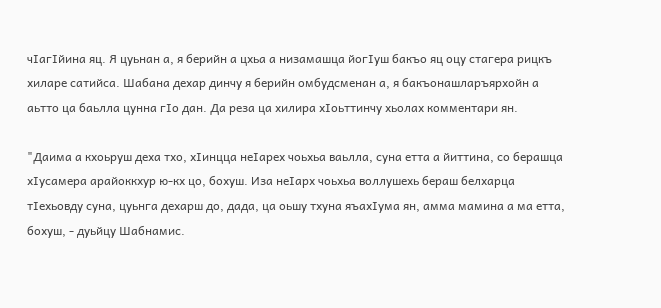чIагIйина яц. Я цуьнан а, я берийн а цхьа а низамашца йогIуш бакъо яц оцу стагера рицкъ хиларе сатийса. Шабана дехар динчу я берийн омбудсменан а, я бакъонашларъярхойн а аьтто ца баьлла цунна гIо дан. Да реза ца хилира хIоьттинчу хьолах комментари ян.

"Даима а кхоьруш деха тхо, хIинцца неIарех чоьхьа ваьлла, суна етта а йиттина, со берашца хIусамера арайоккхур ю-кх цо, бохуш. Иза неIарх чоьхьа воллушехь бераш белхарца тIехьовду суна, цуьнга дехарш до, дада, ца оьшу тхуна яъахIума ян, амма мамина а ма етта, бохуш, - дуьйцу Шабнамис.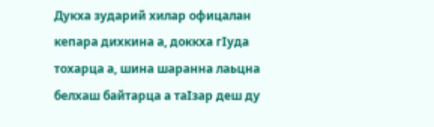Дукха зударий хилар офицалан кепара дихкина а, доккха гIуда тохарца а, шина шаранна лаьцна белхаш байтарца а таIзар деш ду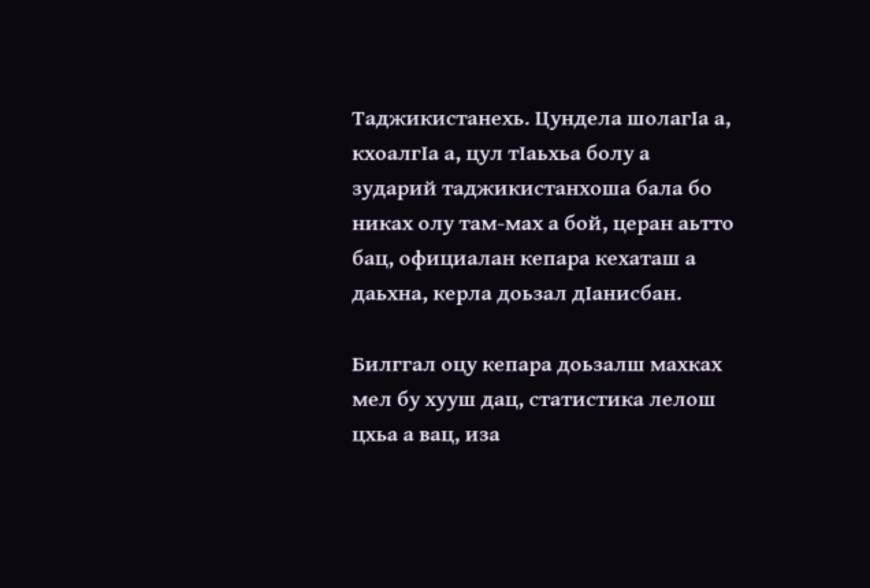Таджикистанехь. Цундела шолагIа а, кхоалгIа а, цул тIаьхьа болу а зударий таджикистанхоша бала бо никах олу там-мах а бой, церан аьтто бац, официалан кепара кехаташ а даьхна, керла доьзал дIанисбан.

Билггал оцу кепара доьзалш махках мел бу хууш дац, статистика лелош цхьа а вац, иза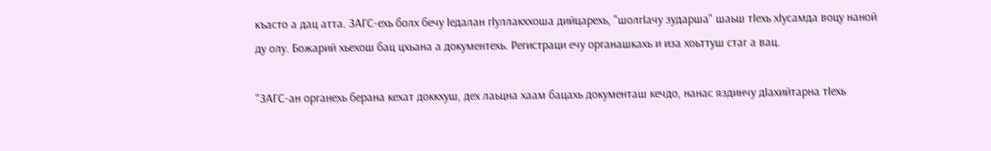къасто а дац атта. ЗАГС-ехь болх бечу Iедалан гIуллакххоша дийцарехь, "шолгIачу зударша" шаьш тIехь хIусамда воцу наной ду олу. Божарий хьехош бац цхьана а документехь. Регистраци ечу органашкахь и иза хоьттуш стаг а вац.

"ЗАГС-ан органехь берана кехат доккхуш, дех лаьцна хаам бацахь документаш кечдо, нанас яздинчу дIахийтарна тIехь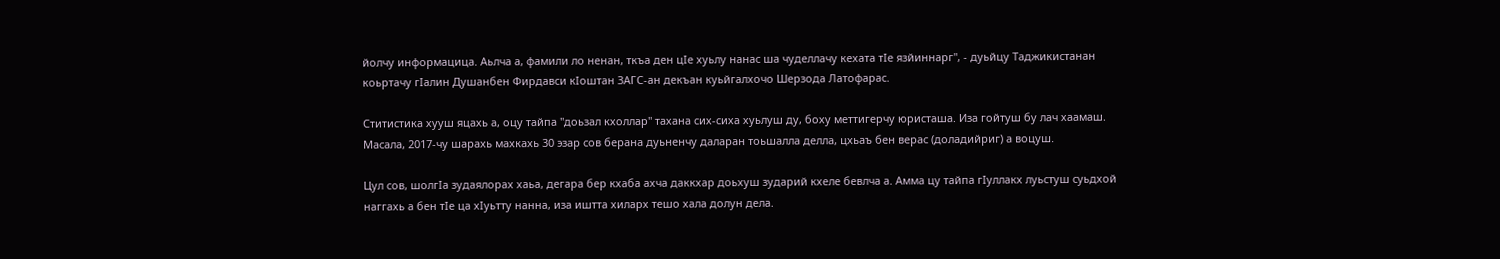йолчу информацица. Аьлча а, фамили ло ненан, ткъа ден цIе хуьлу нанас ша чуделлачу кехата тIе язйиннарг", - дуьйцу Таджикистанан коьртачу гIалин Душанбен Фирдавси кIоштан ЗАГС-ан декъан куьйгалхочо Шерзода Латофарас.

Ститистика хууш яцахь а, оцу тайпа "доьзал кхоллар" тахана сих-сиха хуьлуш ду, боху меттигерчу юристаша. Иза гойтуш бу лач хаамаш. Масала, 2017-чу шарахь махкахь 30 эзар сов берана дуьненчу даларан тоьшалла делла, цхьаъ бен верас (доладийриг) а воцуш.

Цул сов, шолгIа зудаялорах хаьа, дегара бер кхаба ахча даккхар доьхуш зударий кхеле бевлча а. Амма цу тайпа гIуллакх луьстуш суьдхой наггахь а бен тIе ца хIуьтту нанна, иза иштта хиларх тешо хала долун дела.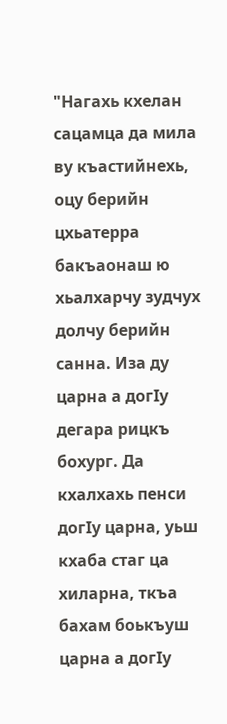"Нагахь кхелан сацамца да мила ву къастийнехь, оцу берийн цхьатерра бакъаонаш ю хьалхарчу зудчух долчу берийн санна. Иза ду царна а догIу дегара рицкъ бохург. Да кхалхахь пенси догIу царна, уьш кхаба стаг ца хиларна, ткъа бахам боькъуш царна а догIу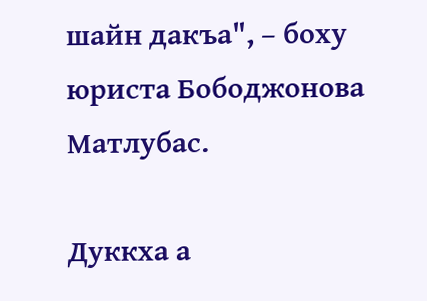шайн дакъа", – боху юриста Бободжонова Матлубас.

Дуккха а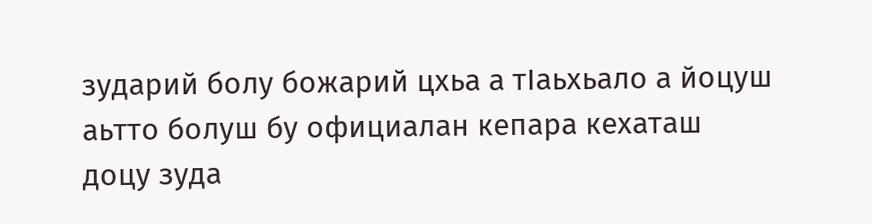зударий болу божарий цхьа а тIаьхьало а йоцуш аьтто болуш бу официалан кепара кехаташ доцу зуда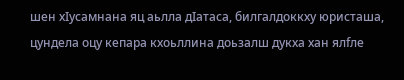шен хIусамнана яц аьлла дIатаса, билгалдоккху юристаша, цундела оцу кепара кхоьллина доьзалш дукха хан ялfле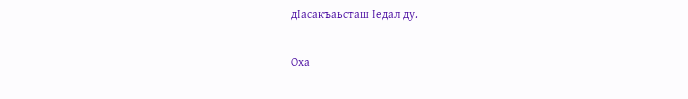дIасакъаьсташ Iедал ду.

Оха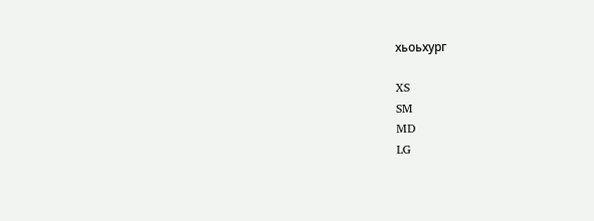хьоьхург

XS
SM
MD
LG